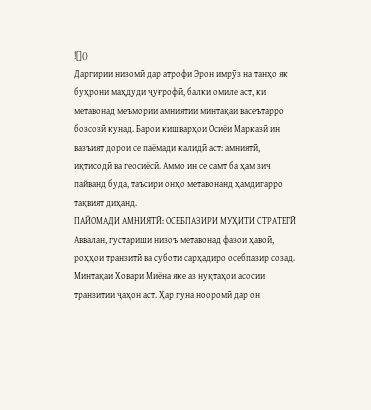![]()
Даргирии низомӣ дар атрофи Эрон имрӯз на танҳо як буҳрони маҳдуди ҷуғрофӣ, балки омиле аст, ки метавонад меъмории амниятии минтақаи васеътарро бозсозӣ кунад. Барои кишварҳои Осиёи Марказӣ ин вазъият дорои се паёмади калидӣ аст: амниятӣ, иқтисодӣ ва геосиёсӣ. Аммо ин се самт ба ҳам зич пайванд буда, таъсири онҳо метавонанд ҳамдигарро тақвият диҳанд.
ПАЙОМАДИ АМНИЯТӢ: ОСЕБПАЗИРИ МУҲИТИ СТРАТЕГӢ
Аввалан, густариши низоъ метавонад фазои ҳавоӣ, роҳҳои транзитӣ ва суботи сарҳадиро осебпазир созад. Минтақаи Ховари Миёна яке аз нуқтаҳои асосии транзитии ҷаҳон аст. Ҳар гуна нооромӣ дар он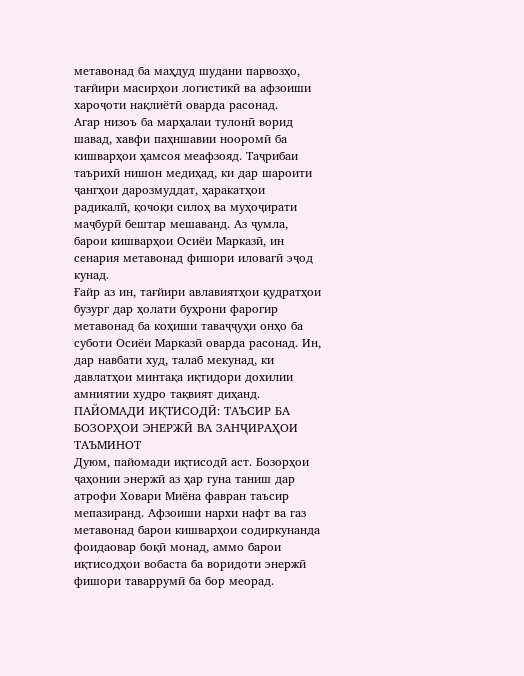метавонад ба маҳдуд шудани парвозҳо, тағйири масирҳои логистикӣ ва афзоиши хароҷоти нақлиётӣ оварда расонад.
Агар низоъ ба марҳалаи тулонӣ ворид шавад, хавфи паҳншавии нооромӣ ба кишварҳои ҳамсоя меафзояд. Таҷрибаи таърихӣ нишон медиҳад, ки дар шароити ҷангҳои дарозмуддат, ҳаракатҳои радикалӣ, қочоқи силоҳ ва муҳоҷирати маҷбурӣ бештар мешаванд. Аз ҷумла, барои кишварҳои Осиёи Марказӣ, ин сенария метавонад фишори иловагӣ эҷод кунад.
Ғайр аз ин, тағйири авлавиятҳои қудратҳои бузург дар ҳолати буҳрони фарогир метавонад ба коҳиши таваҷҷуҳи онҳо ба суботи Осиёи Марказӣ оварда расонад. Ин, дар навбати худ, талаб мекунад, ки давлатҳои минтақа иқтидори дохилии амниятии худро тақвият диҳанд.
ПАЙОМАДИ ИҚТИСОДӢ: ТАЪСИР БА БОЗОРҲОИ ЭНЕРЖӢ ВА ЗАНҶИРАҲОИ ТАЪМИНОТ
Дуюм, пайомади иқтисодӣ аст. Бозорҳои ҷаҳонии энержӣ аз ҳар гуна таниш дар атрофи Ховари Миёна фавран таъсир мепазиранд. Афзоиши нархи нафт ва газ метавонад барои кишварҳои содиркунанда фоидаовар боқӣ монад, аммо барои иқтисодҳои вобаста ба воридоти энержӣ фишори таваррумӣ ба бор меорад.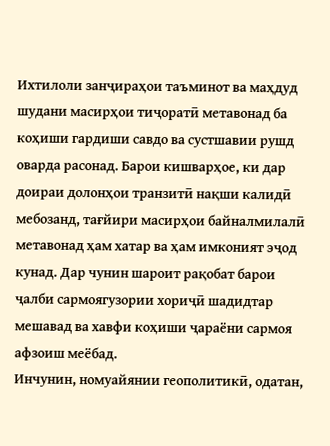Ихтилоли занҷираҳои таъминот ва маҳдуд шудани масирҳои тиҷоратӣ метавонад ба коҳиши гардиши савдо ва сустшавии рушд оварда расонад. Барои кишварҳое, ки дар доираи долонҳои транзитӣ нақши калидӣ мебозанд, тағйири масирҳои байналмилалӣ метавонад ҳам хатар ва ҳам имконият эҷод кунад. Дар чунин шароит рақобат барои ҷалби сармоягузории хориҷӣ шадидтар мешавад ва хавфи коҳиши ҷараёни сармоя афзоиш меёбад.
Инчунин, номуайянии геополитикӣ, одатан,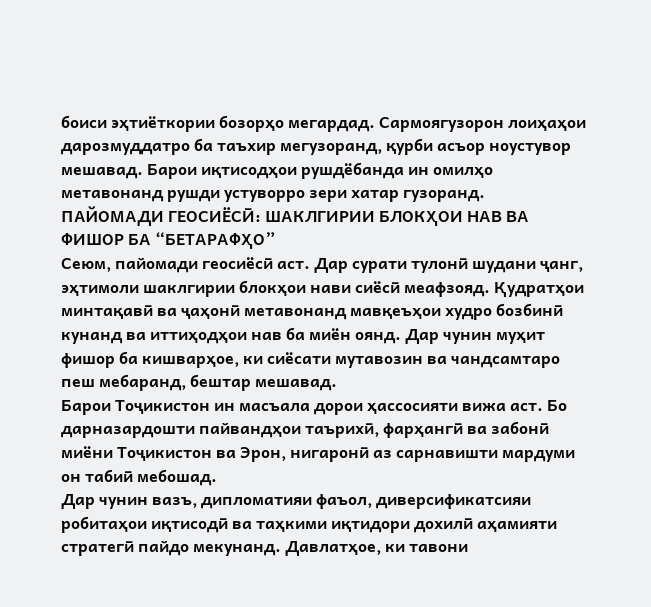боиси эҳтиёткории бозорҳо мегардад. Сармоягузорон лоиҳаҳои дарозмуддатро ба таъхир мегузоранд, қурби асъор ноустувор мешавад. Барои иқтисодҳои рушдёбанда ин омилҳо метавонанд рушди устуворро зери хатар гузоранд.
ПАЙОМАДИ ГЕОСИЁСӢ: ШАКЛГИРИИ БЛОКҲОИ НАВ ВА ФИШОР БА “БЕТАРАФҲО”
Сеюм, пайомади геосиёсӣ аст. Дар сурати тулонӣ шудани ҷанг, эҳтимоли шаклгирии блокҳои нави сиёсӣ меафзояд. Қудратҳои минтақавӣ ва ҷаҳонӣ метавонанд мавқеъҳои худро бозбинӣ кунанд ва иттиҳодҳои нав ба миён оянд. Дар чунин муҳит фишор ба кишварҳое, ки сиёсати мутавозин ва чандсамтаро пеш мебаранд, бештар мешавад.
Барои Тоҷикистон ин масъала дорои ҳассосияти вижа аст. Бо дарназардошти пайвандҳои таърихӣ, фарҳангӣ ва забонӣ миёни Тоҷикистон ва Эрон, нигаронӣ аз сарнавишти мардуми он табиӣ мебошад.
Дар чунин вазъ, дипломатияи фаъол, диверсификатсияи робитаҳои иқтисодӣ ва таҳкими иқтидори дохилӣ аҳамияти стратегӣ пайдо мекунанд. Давлатҳое, ки тавони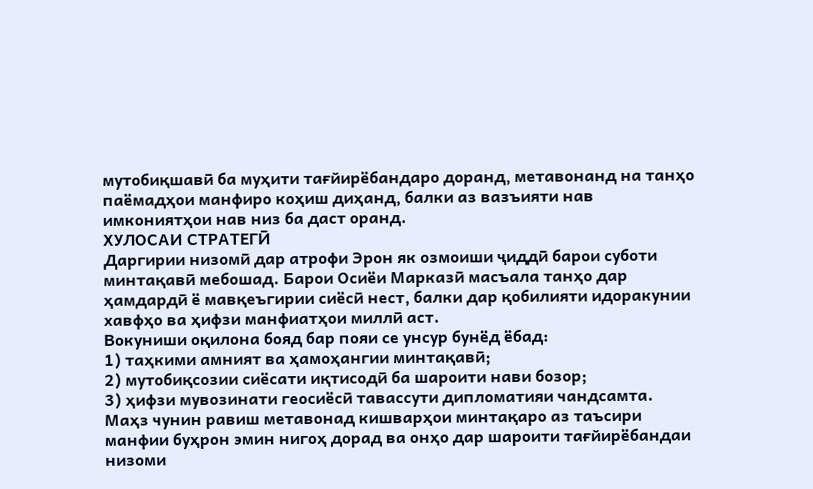мутобиқшавӣ ба муҳити тағйирёбандаро доранд, метавонанд на танҳо паёмадҳои манфиро коҳиш диҳанд, балки аз вазъияти нав имкониятҳои нав низ ба даст оранд.
ХУЛОСАИ СТРАТЕГӢ
Даргирии низомӣ дар атрофи Эрон як озмоиши ҷиддӣ барои суботи минтақавӣ мебошад. Барои Осиёи Марказӣ масъала танҳо дар ҳамдардӣ ё мавқеъгирии сиёсӣ нест, балки дар қобилияти идоракунии хавфҳо ва ҳифзи манфиатҳои миллӣ аст.
Вокуниши оқилона бояд бар пояи се унсур бунёд ёбад:
1) таҳкими амният ва ҳамоҳангии минтақавӣ;
2) мутобиқсозии сиёсати иқтисодӣ ба шароити нави бозор;
3) ҳифзи мувозинати геосиёсӣ тавассути дипломатияи чандсамта.
Маҳз чунин равиш метавонад кишварҳои минтақаро аз таъсири манфии буҳрон эмин нигоҳ дорад ва онҳо дар шароити тағйирёбандаи низоми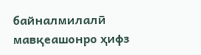байналмилалӣ мавқеашонро ҳифз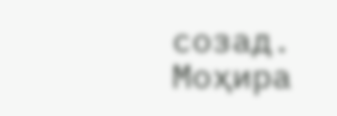созад.
Моҳира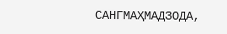САНГМАҲМАДЗОДА,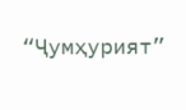“Ҷумҳурият”